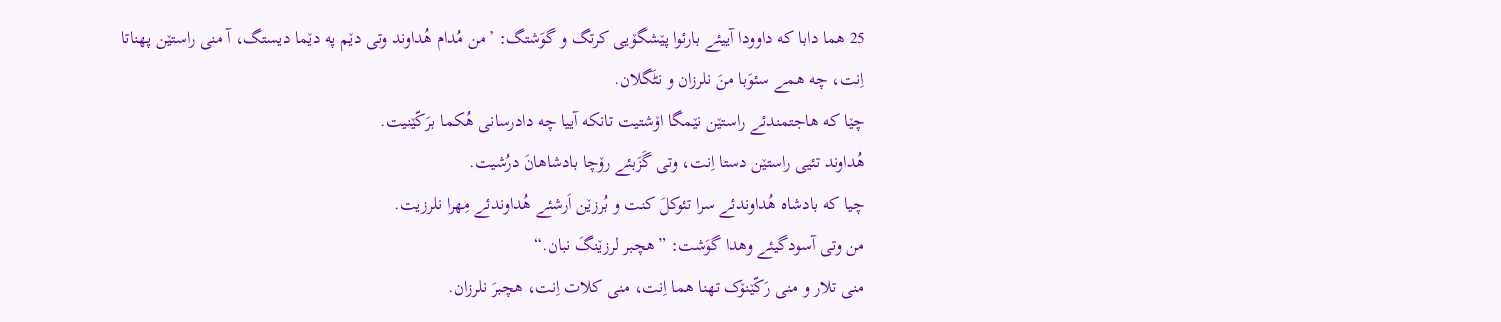25 هما دابا که داوودا آییئے بارئوا پێشگۆیی کرتگ و گوَشتگ: ’من مُدام هُداوند وتی دێم په دێما دیستگ، آ منی راستێن پهناتا اِنت، چه همے سئوَبا منَ نلرزان و نٹَگلان.
چێا که هاجتمندئے راستێن نێمگا اۆشتیت تانکه آییا چه دادرسانی هُکما برَکّێنیت.
هُداوند تئیی راستێن دستا اِنت، وتی گَزَبئے رۆچا بادشاهانَ درُشیت.
چیا که بادشاه هُداوندئے سرا تئوکلَ کنت و بُرزێن اَرشئے هُداوندئے مِهرا نلرزیت.
من وتی آسودگیئے وهدا گوَشت: ”هچبر لرزێنگَ نبان.“
منی تلار و منی رَکّێنۆک تهنا هما اِنت، منی کلات اِنت، هچبرَ نلرزان.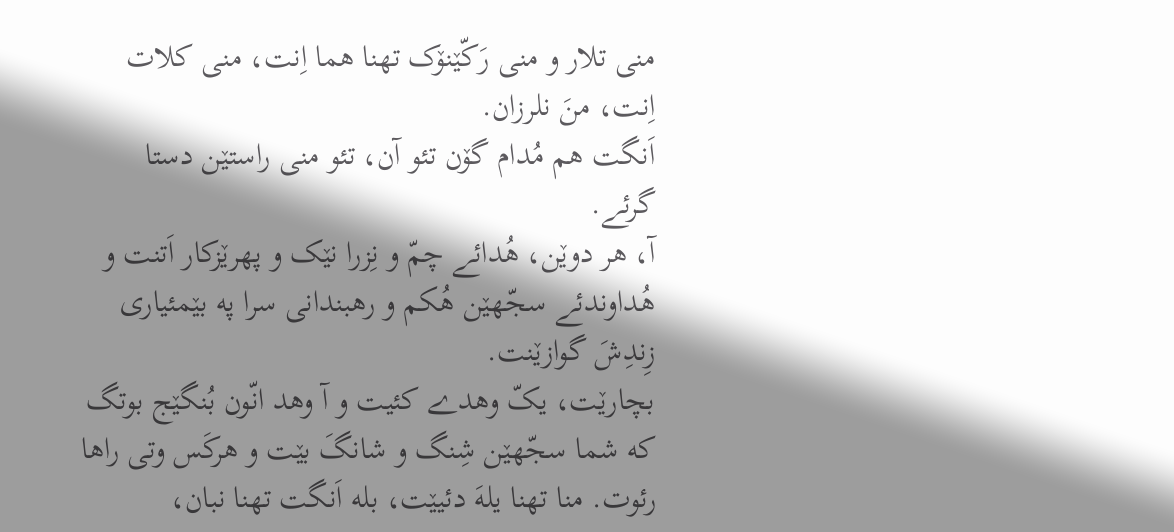منی تلار و منی رَکّێنۆک تهنا هما اِنت، منی کلات اِنت، منَ نلرزان.
اَنگت هم مُدام گۆن تئو آن، تئو منی راستێن دستا گرئے.
آ، هر دوێن، هُدائے چمّ و نِزرا نێک و پهرێزکار اَتنت و هُداوندئے سجّهێن هُکم و رهبندانی سرا په بێمئیاری زِندِشَ گوازێنت.
بچارێت، یکّ وهدے کئیت و آ وهد انّون بُنگێج بوتگ که شما سجّهێن شِنگ و شانگَ بێت و هرکَس وتی راها رئوت. منا تهنا یلهَ دئیێت، بله اَنگت تهنا نبان،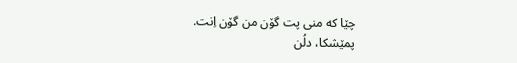چێا که منی پت گۆن من گۆن اِنت.
پمێشکا، دلُن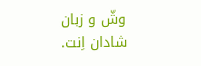وشّ و زبان شادان اِنت.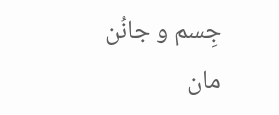جِسم و جانُن مان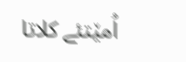اُمێتئے کلاتا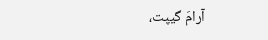آرامَ گیپت،